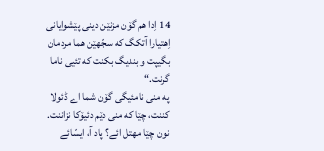14 اِدا هم گۆن مزنێن دینی پێشوایانی اِهتیارا آتکگ که سجّهێن هما مردمان بگیپت و بندیگ بکنت که تئیی ناما گرنت.“
په منی نامئیگی گۆن شما اے ڈئولا کننت، چێا که منی دێم دئیۆکا نزاننت.
نون چێا مهتل ائے؟ پاد آ، ایسّائے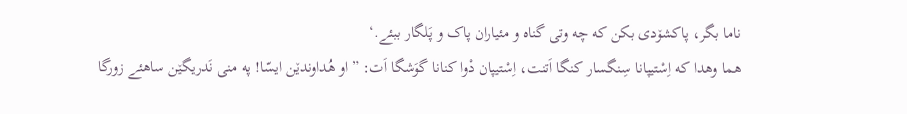ناما بگر، پاکشۆدی بکن که چه وتی گناه و مئیاران پاک و پَلگار ببئے.‘
هما وهدا که اِسْتیپانا سِنگسار کنگا اَتنت، اِسْتیپان دْوا کنانا گوَشگا اَت: ”او هُداوندێن ایسّا! په منی نَدریگێن ساهئے زورگا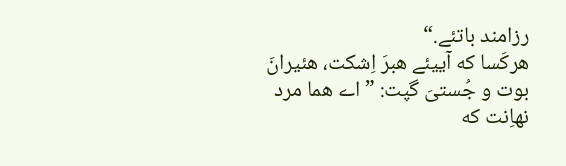رزامند باتئے.“
هرکَسا که آییئے هبرَ اِشکت، هئیرانَ بوت و جُستیَ گپت: ”اے هما مرد نهاِنت که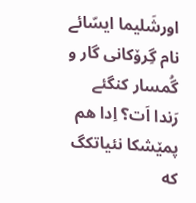اورشَلیما ایسّائے نام گِرۆکانی گار و گُمسار کنگئے رَندا اَت؟ اِدا هم پمێشکا نئیاتکگ که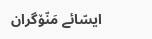ایسّائے مَنّۆگران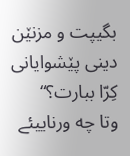بگیپت و مزنێن دینی پێشوایانی کِرّا ببارت؟“
وتا چه ورناییئے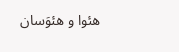هئوا و هئوَسان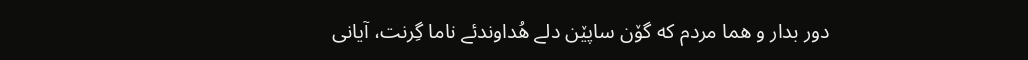دور بدار و هما مردم که گۆن ساپێن دلے هُداوندئے ناما گِرنت، آیانی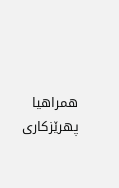همراهیا پهرێزکاری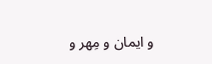و ایمان و مِهر و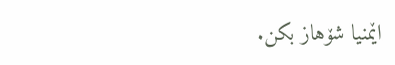اێمنیا شۆهاز بکن.